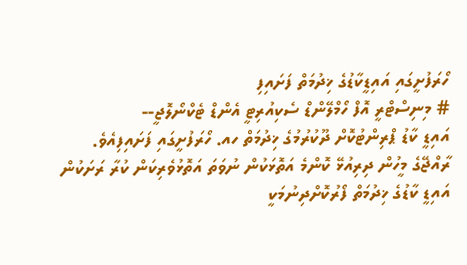ހޯރަފުށީގައި އައިޑީކާޑުގެ ޚިދުމަތް ފަށައިފި
# މިނިސްޓްރީ އޮފް ހޯމްލޭންޑް ސެކިއުރިޓީ އެންޑް ޓެކްނޯލޮޖީ--
އައިޑީ ކާޑު ޕްރިންޓުކޮށް ދޫކުރުމުގެ ޚިދުމަތް ހއ. ހޯރަފުށީގައި ފަށައިފިއެވެ.
ރާއްޖޭގެ މީހުން ދިރިއުޅޭ ކޮންމެ އަތޮޅަކުން ނުވަތަ އަތޮޅުވެރިކަން ކުރާ ރަށަކުން އައިޑީ ކާޑުގެ ޚިދުމަތް ފޯރުކޮށްދިނުމަކީ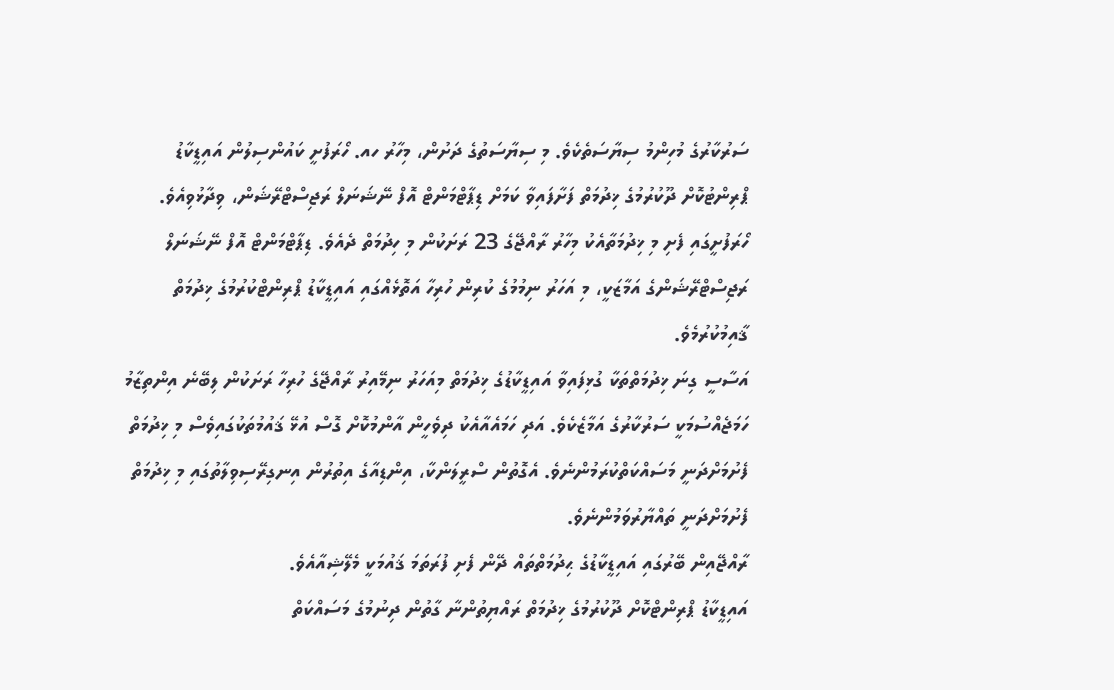ސަރުކާރުގެ މުހިންމު ސިޔާސަތެކެވެ. މި ސިޔާސަތުގެ ދަށުން، މިހާރު ހއ. ހޯރަފުށީ ކައުންސިލުން އައިޑީކާޑު ޕްރިންޓުކޮށް ދޫކުރުމުގެ ޚިދުމަތް ފަށާފައިވާ ކަމަށް ޑިޕާޓްމަންޓް އޮފް ނޭޝަނަލް ރަޖިސްޓްރޭޝަން، ވިދާޅުވިއެވެ.
ހޯރަފުށީގައި ފެށި މި ޚިދުމަތާއެކު މިހާރު ރާއްޖޭގެ 23 ރަށަކުން މި ހިދުމަތް ދެއެވެ. ޑިޕާޓްމަންޓް އޮފް ނޭޝަނަލް ރަޖިސްޓްރޭޝަންގެ އަމާޒަކީ، މި އަހަރު ނިމުމުގެ ކުރިން ހުރިހާ އަތޮޅެއްގައި އައިޑީކާޑު ޕްރިންޓްކުރުމުގެ ޚިދުމަތް ޤާއިމުކުރުމެވެ.
އަސާސީ ގިނަ ޚިދުމަތްތަކާ ގުޅިފައިވާ އައިޑީކާޑުގެ ޚިދުމަތް މިއަހަރު ނިމޭއިރު ރާއްޖޭގެ ހުރިހާ ރަށަކުން ލިބޭނެ އިންތިޒާމު ހަމަޖެއްސުމަކީ ސަރުކާރުގެ އަމާޒެކެވެ. އަދި ހަމައެއާއެކު ދިވެހީން އާންމުކޮށް ގޮސް އުޅޭ ޤައުމުތަކުގައިވެސް މި ޚިދުމަތް ފެށުމަށްދަނީ މަސައްކަތްކުރަމުންނެވެ. އެގޮތުން ސްރީލަންކާ، އިންޑިއާގެ އިތުރުން އިނގިރޭސިވިލާތުގައި މި ޚިދުމަތް ފެށުމަށްދަނީ ތައްޔާރުވަމުންނެވެ.
ރާއްޖޭއިން ބޭރުގައި އައިޑީކާޑުގެ ޙިދުމަތްތައް ދޭން ފެށި ފުރަތަމަ ޤައުމަކީ މެލޭޝިއާއެވެ.
އައިޑީކާޑު ޕްރިންޓްކޮށް ދޫކުރުމުގެ ޚިދުމަތް ރައްޔިތުންނާ ގާތުން ދިނުމުގެ މަސައްކަތް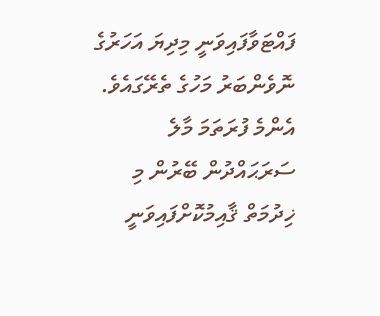ފައްޓަވާފައިވަނީ މިދިޔަ އަހަރުގެ ނޮވެންބަރު މަހުގެ ތެރޭގައެވެ. އެންމެ ފުރަތަމަ މާލެ ސަރަޙައްދުން ބޭރުން މި ޚިދުމަތް ޤާއިމުކޮށްފައިވަނީ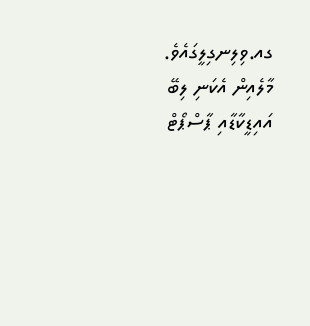ގއ.ވިލިނގިލީގައެވެ.
މާލެއިން އެކަނި ލިބޭ އައިޑީކާޑާއި ޕާސްޕޯޓް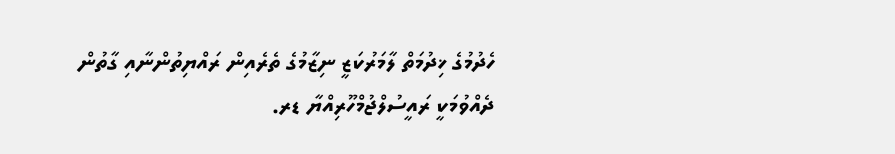ހެދުމުގެ ޚިދުމަތް ލާމަރުކަޒީ ނިޒާމުގެ ތެރެއިން ރައްޔިތުންނާއި ގާތުން ދެއްވުމަކީ ރައީސުލްޖުމްހޫރިއްޔާ ޑރ.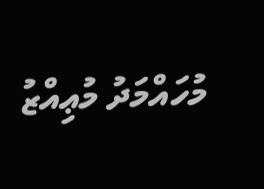މުހައްމަދު މުޢިއްޒު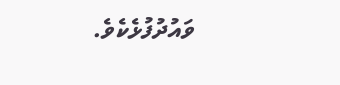ވައުދުފުޅެކެވެ.